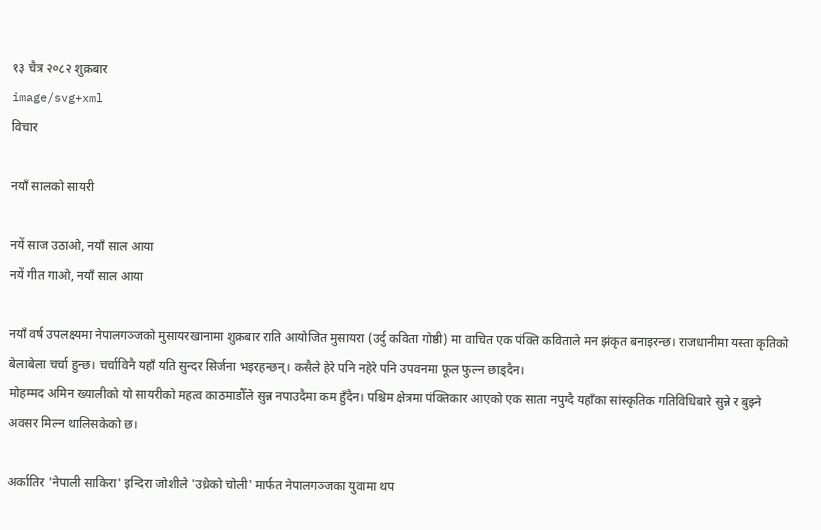१३ चैत्र २०८२ शुक्रबार
image/svg+xml
विचार

नयाँ सालको सायरी

नयें साज उठाओ, नयाँ साल आया
नयें गीत गाओ, नयाँ साल आया

नयाँ वर्ष उपलक्ष्यमा नेपालगञ्जको मुसायरखानामा शुक्रबार राति आयोजित मुसायरा (उर्दु कविता गोष्ठी) मा वाचित एक पंक्ति कविताले मन झंकृत बनाइरन्छ। राजधानीमा यस्ता कृतिको बेलाबेला चर्चा हुन्छ। चर्चाविनै यहाँ यति सुन्दर सिर्जना भइरहन्छन्। कसैले हेरे पनि नहेरे पनि उपवनमा फूल फुल्न छाड्दैन।
मोहम्मद अमिन ख्यालीको यो सायरीको महत्व काठमाडौँले सुन्न नपाउदैमा कम हुँदैन। पश्चिम क्षेत्रमा पंक्तिकार आएको एक साता नपुग्दै यहाँका सांस्कृतिक गतिविधिबारे सुन्ने र बुझ्ने अवसर मिल्न थालिसकेको छ।

अर्कातिर 'नेपाली साकिरा' इन्दिरा जोशीले 'उध्रेको चोली' मार्फत नेपालगञ्जका युवामा थप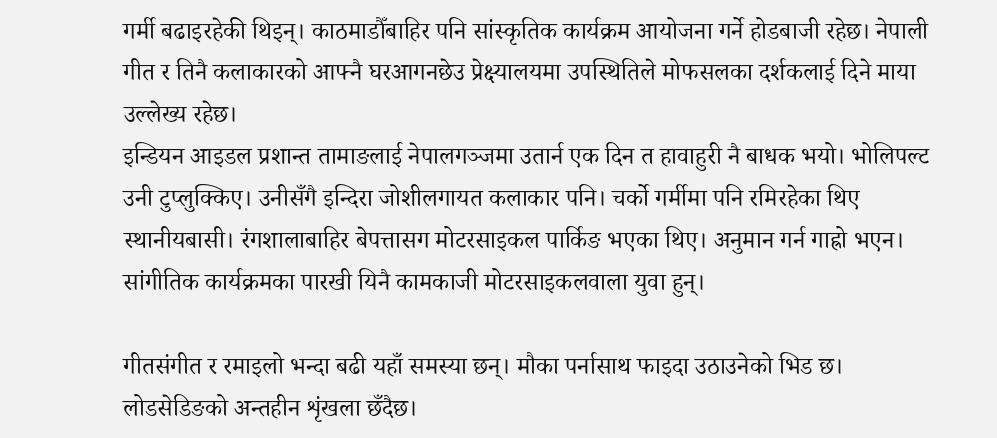गर्मी बढाइरहेकी थिइन्। काठमाडौँबाहिर पनि सांस्कृतिक कार्यक्रम आयोजना गर्ने होडबाजी रहेछ। नेपाली गीत र तिनै कलाकारको आफ्नै घरआगनछेउ प्रेक्ष्यालयमा उपस्थितिले मोफसलका दर्शकलाई दिने माया उल्लेख्य रहेछ।
इन्डियन आइडल प्रशान्त तामाङलाई नेपालगञ्जमा उतार्न एक दिन त हावाहुरी नै बाधक भयो। भोलिपल्ट उनी टुप्लुक्किए। उनीसँगै इन्दिरा जोशीलगायत कलाकार पनि। चर्को गर्मीमा पनि रमिरहेका थिए स्थानीयबासी। रंगशालाबाहिर बेपत्तासग मोटरसाइकल पार्किङ भएका थिए। अनुमान गर्न गाह्रो भएन। सांगीतिक कार्यक्रमका पारखी यिनै कामकाजी मोटरसाइकलवाला युवा हुन्।

गीतसंगीत र रमाइलो भन्दा बढी यहाँ समस्या छन्। मौका पर्नासाथ फाइदा उठाउनेको भिड छ। लोडसेडिङको अन्तहीन शृंखला छँदैछ।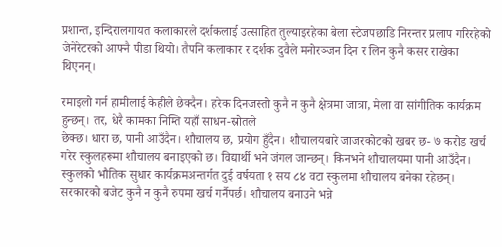प्रशान्त, इन्दिरालगायत कलाकारले दर्शकलाई उत्साहित तुल्याइरहेका बेला स्टेजपछाडि निरन्तर प्रलाप गरिरहेको जेनेरेटरको आफ्नै पीडा थियो। तैपनि कलाकार र दर्शक दुवैले मनोरञ्जन दिन र लिन कुनै कसर राखेका थिएनन्।

रमाइलो गर्न हामीलाई केहीले छेक्दैन। हरेक दिनजस्तो कुनै न कुनै क्षेत्रमा जात्रा, मेला वा सांगीतिक कार्यक्रम हुन्छन्। तर, धेरै कामका निम्ति यहाँ साधन-स्रोतले
छेक्छ। धारा छ, पानी आउँदैन। शौचालय छ, प्रयोग हुँदैन। शौचालयबारे जाजरकोटको खबर छ- ७ करोड खर्च गरेर स्कुलहरूमा शौचालय बनाइएको छ। विद्यार्थी भने जंगल जान्छन्। किनभने शौचालयमा पानी आउँदैन। स्कुलको भौतिक सुधार कार्यक्रमअन्तर्गत दुई वर्षयता १ सय ८४ वटा स्कुलमा शौचालय बनेका रहेछन्।
सरकारको बजेट कुनै न कुनै रुपमा खर्च गर्नैपर्छ। शौचालय बनाउने भन्ने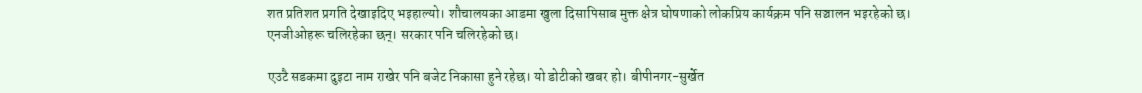शत प्रतिशत प्रगति देखाइदिए भइहाल्यो। शौचालयका आडमा खुला दिसापिसाब मुक्त क्षेत्र घोषणाको लोकप्रिय कार्यक्रम पनि सञ्चालन भइरहेको छ। एनजीओहरू चलिरहेका छन्। सरकार पनि चलिरहेको छ।

एउटै सडकमा दुइटा नाम राखेर पनि बजेट निकासा हुने रहेछ। यो डोटीको खबर हो। बीपीनगर-सुर्खेत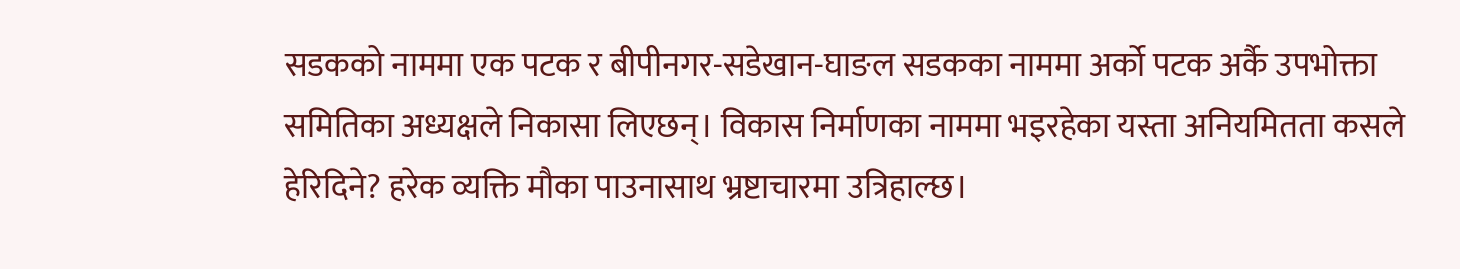सडकको नाममा एक पटक र बीपीनगर-सडेखान-घाङल सडकका नाममा अर्को पटक अर्कै उपभोक्ता समितिका अध्यक्षले निकासा लिएछन्। विकास निर्माणका नाममा भइरहेका यस्ता अनियमितता कसले हेरिदिने? हरेक व्यक्ति मौका पाउनासाथ भ्रष्टाचारमा उत्रिहाल्छ।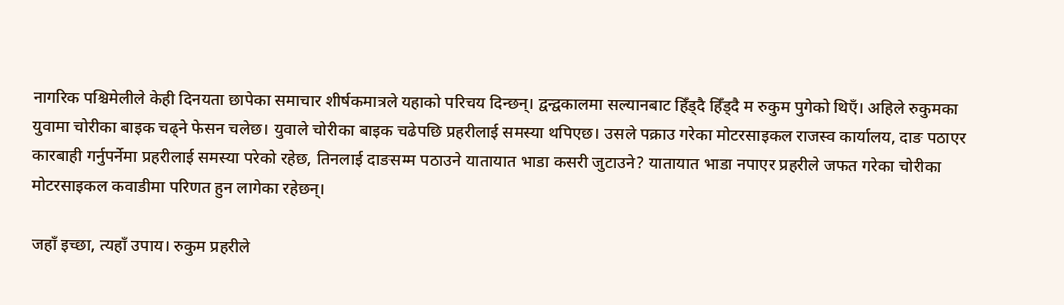नागरिक पश्चिमेलीले केही दिनयता छापेका समाचार शीर्षकमात्रले यहाको परिचय दिन्छन्। द्वन्द्वकालमा सल्यानबाट हिँड्दै हिँड्दै म रुकुम पुगेको थिएँ। अहिले रुकुमका युवामा चोरीका बाइक चढ्ने फेसन चलेछ। युवाले चोरीका बाइक चढेपछि प्रहरीलाई समस्या थपिएछ। उसले पक्राउ गरेका मोटरसाइकल राजस्व कार्यालय, दाङ पठाएर कारबाही गर्नुपर्नेमा प्रहरीलाई समस्या परेको रहेछ, तिनलाई दाङसम्म पठाउने यातायात भाडा कसरी जुटाउने? यातायात भाडा नपाएर प्रहरीले जफत गरेका चोरीका मोटरसाइकल कवाडीमा परिणत हुन लागेका रहेछन्।

जहाँ इच्छा, त्यहाँ उपाय। रुकुम प्रहरीले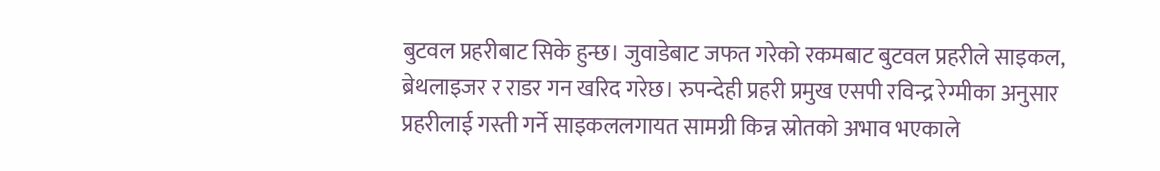बुटवल प्रहरीबाट सिके हुन्छ। जुवाडेबाट जफत गरेको रकमबाट बुटवल प्रहरीले साइकल, ब्रेथलाइजर र राडर गन खरिद गरेछ। रुपन्देही प्रहरी प्रमुख एसपी रविन्द्र रेग्मीका अनुसार प्रहरीलाई गस्ती गर्ने साइकललगायत सामग्री किन्न स्रोतको अभाव भएकाले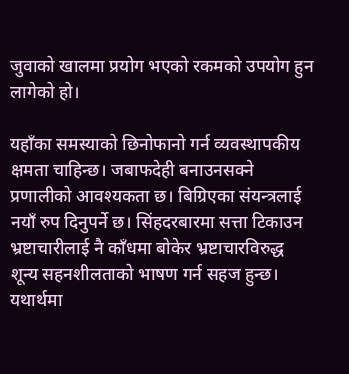जुवाको खालमा प्रयोग भएको रकमको उपयोग हुन लागेको हो।

यहाँका समस्याको छिनोफानो गर्न व्यवस्थापकीय क्षमता चाहिन्छ। जबाफदेही बनाउनसक्ने प्रणालीको आवश्यकता छ। बिग्रिएका संयन्त्रलाई नयाँ रुप दिनुपर्ने छ। सिंहदरबारमा सत्ता टिकाउन भ्रष्टाचारीलाई नै काँधमा बोकेर भ्रष्टाचारविरुद्ध शून्य सहनशीलताको भाषण गर्न सहज हुन्छ। यथार्थमा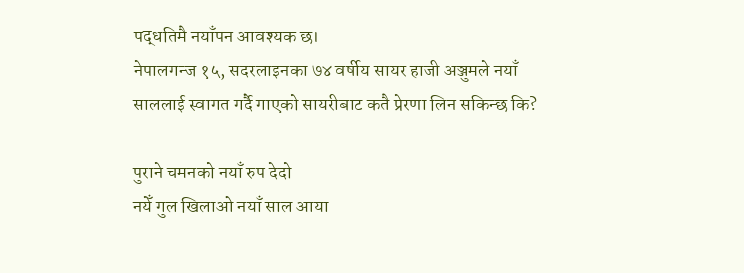पद्धतिमै नयाँपन आवश्यक छ।
नेपालगन्ज १५, सदरलाइनका ७४ वर्षीय सायर हाजी अञ्जुमले नयाँ साललाई स्वागत गर्दै गाएको सायरीबाट कतै प्रेरणा लिन सकिन्छ कि?

पुराने चमनको नयाँ रुप देदो
नयेँ गुल खिलाओ नयाँ साल आया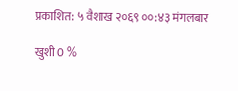प्रकाशित: ५ वैशाख २०६९ ००:४३ मंगलबार

खुशी 0 %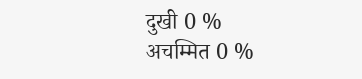दुखी 0 %
अचम्मित 0 %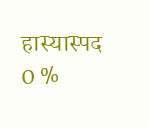हास्यास्पद 0 %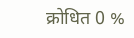क्रोधित 0 %